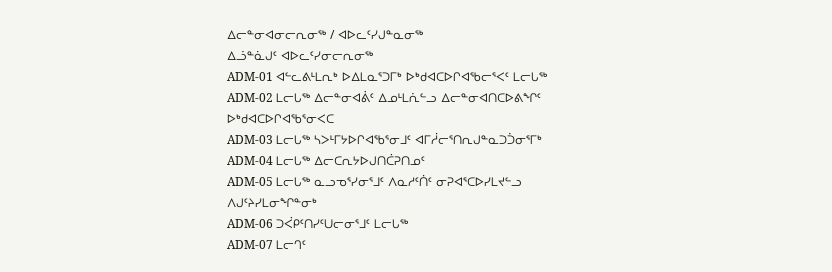ᐃᓕᓐᓂᐊᓂᓕᕆᓂᖅ / ᐊᐅᓚᑦᓯᒍᓐᓇᓂᖅ
ᐃᓘᓐᓈᒍᑦ ᐊᐅᓚᑦᓯᓂᓕᕆᓂᖅ
ADM-01 ᐊᓪᓚᕕᒻᒪᕆᒃ ᐅᐃᒪᓇᕐᑐᒥᒃ ᐅᒃᑯᐊᑕᐅᒋᐊᖃᓕᕐᐸᑦ ᒪᓕᒐᖅ
ADM-02 ᒪᓕᒐᖅ ᐃᓕᓐᓂᐊᕖᑦ ᐃᓄᒻᒪᕇᓪᓗ ᐃᓕᓐᓂᐊᑎᑕᐅᕕᖏᑦ ᐅᒃᑯᐊᑕᐅᒋᐊᖃᕐᓂᐸᑕ
ADM-03 ᒪᓕᒐᖅ ᓴᐳᒻᒥᔭᐅᒋᐊᖃᕐᓂᒧᑦ ᐊᒥᓲᓕᕐᑎᕆᒍᓐᓇᑐᑑᓂᕐᒥᒃ
ADM-04 ᒪᓕᒐᖅ ᐃᓕᑕᕆᔭᐅᒍᑎᑖᕈᑎᓄᑦ
ADM-05 ᒪᓕᒐᖅ ᓇᓗᓀᕐᓯᓂᕐᒧᑦ ᐱᓇᓱᑦᑏᑦ ᓂᕈᐊᕐᑕᐅᓯᒪᔪᓪᓗ ᐱᒍᑦᔨᓯᒪᓂᖏᓐᓂᒃ
ADM-06 ᑐᐹᑭᑦᑎᓯᑦᑌᓕᓂᕐᒧᑦ ᒪᓕᒐᖅ
ADM-07 ᒪᓕᒉᑦ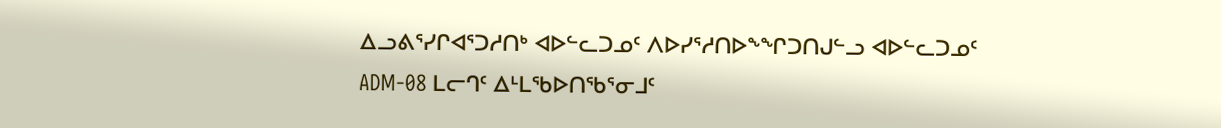ᐃᓗᕕᕐᓯᒋᐊᕐᑐᓱᑎᒃ ᐊᐅᓪᓚᑐᓄᑦ ᐱᐅᓯᕐᓱᑎᐅᖕᖏᑐᑎᒍᓪᓗ ᐊᐅᓪᓚᑐᓄᑦ
ADM-08 ᒪᓕᒉᑦ ᐃᒻᒪᖃᐅᑎᖃᕐᓂᒧᑦ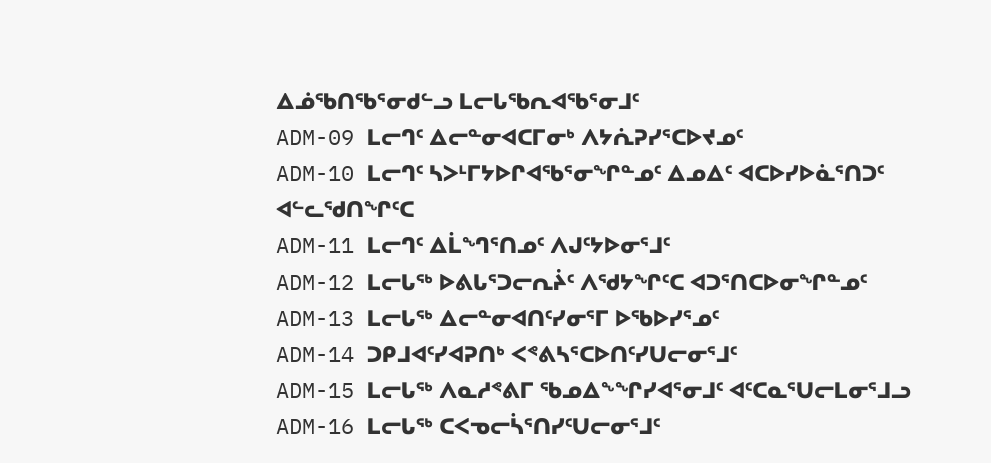ᐃᓅᖃᑎᖃᕐᓂᑯᓪᓗ ᒪᓕᒐᖃᕆᐊᖃᕐᓂᒧᑦ
ADM-09 ᒪᓕᒉᑦ ᐃᓕᓐᓂᐊᑕᒥᓂᒃ ᐱᔭᕇᕈᓯᕐᑕᐅᔪᓄᑦ
ADM-10 ᒪᓕᒉᑦ ᓴᐳᒻᒥᔭᐅᒋᐊᖃᕐᓂᖏᓐᓄᑦ ᐃᓄᐃᑦ ᐊᑕᐅᓯᐅᓈᕐᑎᑐᑦ ᐊᓪᓚᖁᑎᖏᑦᑕ
ADM-11 ᒪᓕᒉᑦ ᐃᒫᙰᕐᑎᓄᑦ ᐱᒍᑦᔭᐅᓂᕐᒧᑦ
ADM-12 ᒪᓕᒐᖅ ᐅᕕᒐᕐᑐᓕᕆᔩᑦ ᐱᖁᔭᖏᑦᑕ ᐊᑐᕐᑎᑕᐅᓂᖏᓐᓄᑦ
ADM-13 ᒪᓕᒐᖅ ᐃᓕᓐᓂᐊᑎᑦᓯᓂᕐᒥ ᐅᖃᐅᓯᕐᓄᑦ
ADM-14 ᑐᑭᒧᐊᑦᓯᐊᕈᑎᒃ ᐸᕝᕕᓴᕐᑕᐅᑎᑦᓯᑌᓕᓂᕐᒧᑦ
ADM-15 ᒪᓕᒐᖅ ᐱᓇᓱᕝᕕᒥ ᖃᓄᐃᖕᖏᓯᐊᕐᓂᒧᑦ ᐊᑦᑕᓇᕐᑌᓕᒪᓂᕐᒧᓗ
ADM-16 ᒪᓕᒐᖅ ᑕᐸᓀᓕᓵᕐᑎᓯᑦᑌᓕᓂᕐᒧᑦ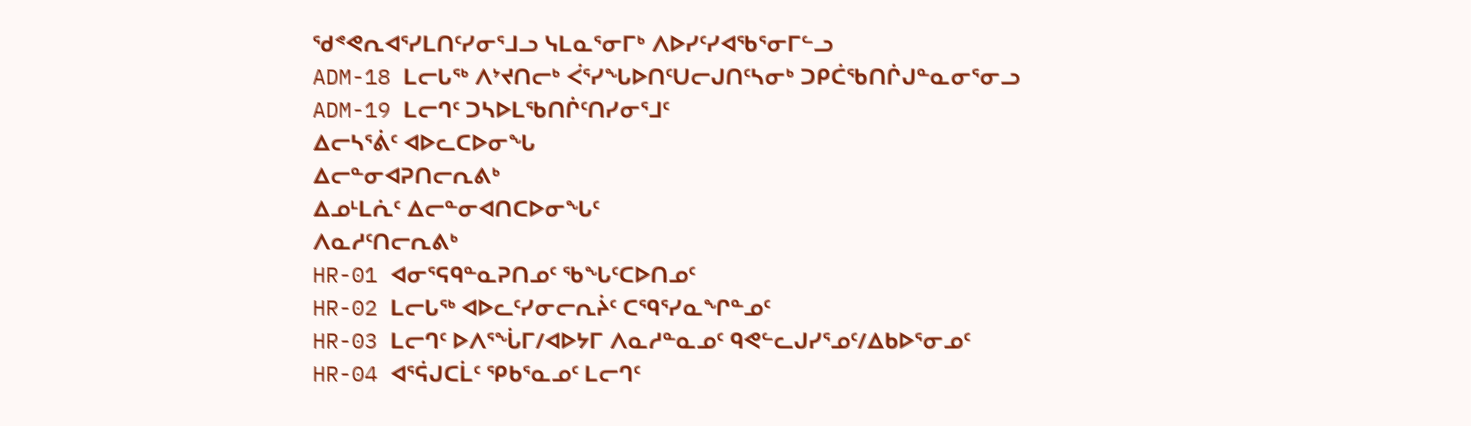ᖁᕝᕙᕆᐊᕐᓯᒪᑎᑦᓯᓂᕐᒧᓗ ᓭᒪᓇᕐᓂᒥᒃ ᐱᐅᓯᑦᓯᐊᖃᕐᓂᒥᓪᓗ
ADM-18 ᒪᓕᒐᖅ ᐱᔾᔪᑎᓕᒃ ᐹᕐᓯᖓᐅᑎᑦᑌᓕᒍᑎᑦᓴᓂᒃ ᑐᑭᑖᖃᑎᒌᒍᓐᓇᓂᕐᓂᓗ
ADM-19 ᒪᓕᒉᑦ ᑐᓴᐅᒪᖃᑎᒌᑦᑎᓯᓂᕐᒧᑦ
ᐃᓕᓴᕐᕖᑦ ᐊᐅᓚᑕᐅᓂᖓ
ᐃᓕᓐᓂᐊᕈᑎᓕᕆᕕᒃ
ᐃᓄᒻᒪᕇᑦ ᐃᓕᓐᓂᐊᑎᑕᐅᓂᖓᑦ
ᐱᓇᓱᑦᑎᓕᕆᕕᒃ
HR-01 ᐊᓂᕐᕋᑫᓐᓇᕈᑎᓄᑦ ᖃᖓᑦᑕᐅᑎᓄᑦ
HR-02 ᒪᓕᒐᖅ ᐊᐅᓚᑦᓯᓂᓕᕆᔩᑦ ᑕᙯᕐᓯᓇᖏᓐᓄᑦ
HR-03 ᒪᓕᒉᑦ ᐅᐱᕐᖔᒥ/ᐊᐅᔭᒥ ᐱᓇᓱᓐᓇᓄᑦ ᑫᕙᓪᓚᒍᓯᕐᓄᑦ/ᐃᑲᐅᕐᓂᓄᑦ
HR-04 ᐊᕐᕌᒍᑕᒫᑦ ᕿᑲᕐᓇᓄᑦ ᒪᓕᒉᑦ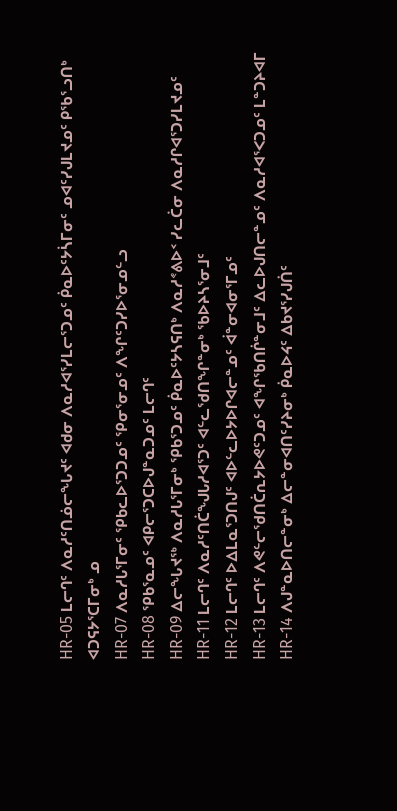HR-05 ᒪᓕᒉᑦ ᐱᓇᓱᑦᑎᓅᓕᖓᔪᑦ ᐊᑯᓂ ᐱᓇᓱᐊᕐᓯᒪᓕᕐᑐᓄᑦ ᑮᓇᐅᑦᔭᓵᒥᓂᑦ ᓄᐊᑦᓯᒍᒪᔪᓄᑦ ᑭᖃᕐᓗᑎᒃ ᐊᑐᕋᔭᕐᑕᒥᓂᒃ ᓄ
HR-07 ᐱᓇᓱᒐᕐᒥᓂᑦ ᕿᑲᓚᐅᕐᑐᑐᓄᑦ ᕿᓂᕐᓂᓄᑦ ᐱᖏᑦᑐᓯᐅᕐᓂᓄᓪᓗ
HR-08 ᕿᑲᕐᓇᓄᑦ ᐊᑭᓕᕐᑐᑕᐅᒍᓐᓇᑐᓄᑦ ᒪᓕᒉᑦ
HR-09 ᐃᓕᖓᔪᖅ ᐱᓇᓱᒐᕐᒥᓂᒃ ᕿᑲᕐᑐᓄᑦ ᑮᓇᐅᑦᔭᓴᕋᑎᒃ ᐱᓇᓱᕝᕕᐅᑉ ᓯᓚᑖᓂ ᐱᓇᓱᒋᐊᕐᑐᓯᒪᔪᓄᑦ
HR-11 ᒪᓕᒉᑦ ᐱᓇᓱᑦᑎᑖᖑᒐᓱᐊᕐᑐᑦ ᐊᓪᓚᖁᑎᖏᓐᓂᒃ ᖃᐅᔨᓴᕐᓂᒧᑦ
HR-12 ᒪᓕᒉᑦ ᐅᐃᒪᓇᕐᑐᑎᒍᑦ ᐊᐅᓪᓚᐅᔭᐅᒋᐊᓕᓐᓄᑦ ᐋᓐᓂᐊᓂᕐᒥᓄᑦ
HR-13 ᒪᓕᒉᑦ ᐱᕙᓪᓕᖁᑎᑖᕆᔭᐅᕙᑦᑐᓄᑦ ᐊᖏᖃᑎᒌᓐᓂᒧᑦ ᐃᓚᐅᒍᑎᓕᓐᓄᑦ ᐱᓇᓱᐊᕐᐸᑐᓄᑦ ᒪᓐᑐᔨᐊᒥ
HR-14 ᐱᒍᓐᓇᐅᑎᓕᓐᓂᒃ ᐃᓕᓐᓂᐊᑎᑦᓯᔨᓂᒃ ᑮᓇᐅᔦᑦ ᐃᑲᔪᕐᓯᒍᑏᑦ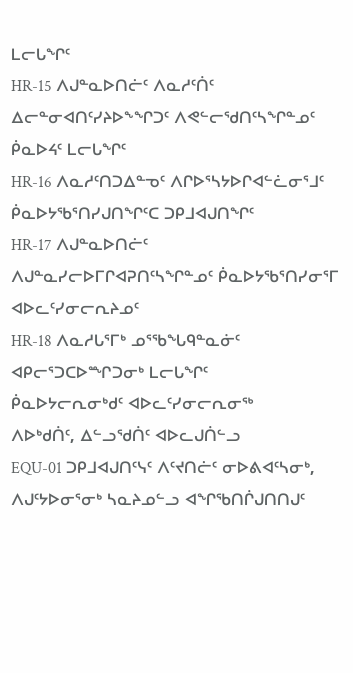ᒪᓕᒐᖏᑦ
HR-15 ᐱᒍᓐᓇᐅᑎᓖᑦ ᐱᓇᓱᑦᑏᑦ ᐃᓕᓐᓂᐊᑎᑦᓯᔨᐅᖕᖏᑐᑦ ᐱᕙᓪᓕᖁᑎᑦᓴᖏᓐᓄᑦ ᑮᓇᐅᔦᑦ ᒪᓕᒐᖏᑦ
HR-16 ᐱᓇᓱᑦᑎᑐᐃᓐᓀᑦ ᐱᒋᐅᕐᓴᔭᐅᒋᐊᓪᓛᓂᕐᒧᑦ ᑮᓇᐅᔭᖃᕐᑎᓯᒍᑎᖏᑦᑕ ᑐᑭᒧᐊᒍᑎᖏᑦ
HR-17 ᐱᒍᓐᓇᐅᑎᓖᑦ ᐱᒍᓐᓇᓯᓕᐅᒥᒋᐊᕈᑎᑦᓴᖏᓐᓄᑦ ᑮᓇᐅᔭᖃᕐᑎᓯᓂᕐᒥ ᐊᐅᓚᑦᓯᓂᓕᕆᔨᓄᑦ
HR-18 ᐱᓇᓱᒐᕐᒥᒃ ᓄᕐᖃᖓᑫᓐᓇᓃᑦ ᐊᑭᓕᕐᑐᑕᐅᙱᑐᓂᒃ ᒪᓕᒐᖏᑦ
ᑮᓇᐅᔭᓕᕆᓂᒃᑯᑦ ᐊᐅᓚᑦᓯᓂᓕᕆᓂᖅ
ᐱᐅᒃᑯᑏᑦ, ᐃᓪᓗᖁᑏᑦ ᐊᐅᓚᒍᑏᓪᓗ
EQU-01 ᑐᑭᒧᐊᒍᑎᑦᓭᑦ ᐱᑦᔪᑎᓖᑦ ᓂᐅᕕᐊᑦᓴᓂᒃ, ᐱᒍᑦᔭᐅᓂᕐᓂᒃ ᓴᓇᔨᓄᓪᓗ ᐊᖏᖃᑎᒌᒍᑎᑎᒍᑦ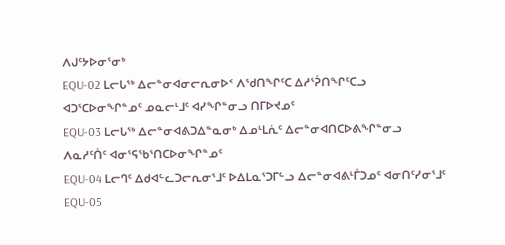ᐱᒍᑦᔭᐅᓂᕐᓂᒃ
EQU-02 ᒪᓕᒐᖅ ᐃᓕᓐᓂᐊᓂᓕᕆᓂᐅᑉ ᐱᖁᑎᖏᑦᑕ ᐃᓱᕐᕉᑎᖏᑦᑕᓗ ᐊᑐᕐᑕᐅᓂᖏᓐᓄᑦ ᓄᓇᓕᒻᒧᑦ ᐊᓯᖏᓐᓂᓗ ᑎᒥᐅᔪᓄᑦ
EQU-03 ᒪᓕᒐᖅ ᐃᓕᓐᓂᐊᕕᑐᐃᓐᓇᓂᒃ ᐃᓄᒻᒪᕇᑦ ᐃᓕᓐᓂᐊᑎᑕᐅᕕᖏᓐᓂᓗ ᐱᓇᓱᑦᑏᑦ ᐊᓂᕐᕋᖃᕐᑎᑕᐅᓂᖏᓐᓄᑦ
EQU-04 ᒪᓕᒉᑦ ᐃᑯᐊᓪᓚᑐᓕᕆᓂᕐᒧᑦ ᐅᐃᒪᓇᕐᑐᒥᓪᓗ ᐃᓕᓐᓂᐊᕕᒻᒦᑐᓄᑦ ᐊᓂᑎᑦᓯᓂᕐᒧᑦ
EQU-05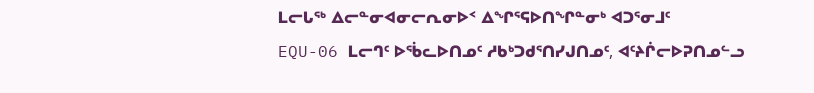ᒪᓕᒐᖅ ᐃᓕᓐᓂᐊᓂᓕᕆᓂᐅᑉ ᐃᖏᕐᕋᐅᑎᖏᓐᓂᒃ ᐊᑐᕐᓂᒧᑦ
EQU-06 ᒪᓕᒉᑦ ᐅᖄᓚᐅᑎᓄᑦ ᓱᑲᒃᑐᑯᕐᑎᓯᒍᑎᓄᑦ, ᐊᑦᔨᒌᓕᐅᕈᑎᓄᓪᓗ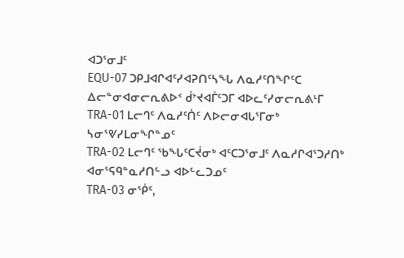ᐊᑐᕐᓂᒧᑦ
EQU-07 ᑐᑭᒧᐊᒋᐊᑦᓯᐊᕈᑎᑦᓴᖓ ᐱᓇᓱᑦᑎᖏᑦᑕ ᐃᓕᓐᓂᐊᓂᓕᕆᕕᐅᑉ ᑰᔾᔪᐊᒦᑦᑐᒥ ᐊᐅᓚᑦᓯᓂᓕᕆᕕᒻᒥ
TRA-01 ᒪᓕᒉᑦ ᐱᓇᓱᑦᑏᑦ ᐱᐅᓕᓂᐊᒐᕐᒥᓂᒃ ᓴᓂᕐᕓᓯᒪᓂᖏᓐᓄᑦ
TRA-02 ᒪᓕᒉᑦ ᖃᖓᑦᑕᔫᓂᒃ ᐊᑦᑕᑐᕐᓂᒧᑦ ᐱᓇᓱᒋᐊᕐᑐᓱᑎᒃ ᐊᓂᕐᕋᑫᓐᓇᓱᑎᓪᓗ ᐊᐅᓪᓚᑐᓄᑦ
TRA-03 ᓂᖀᑦ,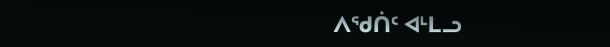ᐱᖁᑏᑦ ᐊᒻᒪᓗ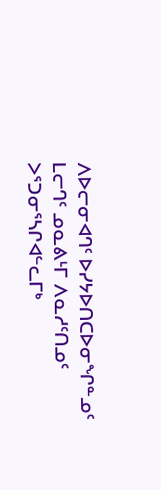ᐱᐅᓕᓂᐊᒉᑦ ᐅᓯᔭᐅᑎᑕᐅᓂᖏᓐᓄᑦ ᒪᓕᒉᑦ ᓄᓇᕕᒻᒥ ᐱᓇᓱᑦᑎᓄᑦ
ᐳᕐᑐᓂᕐᓴᒋᐊᓪᓚᒥᒃ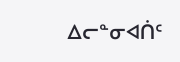ᐃᓕᓐᓂᐊᑏᑦ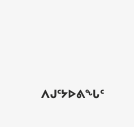ᐱᒍᑦᔭᐅᕕᖓᑦ